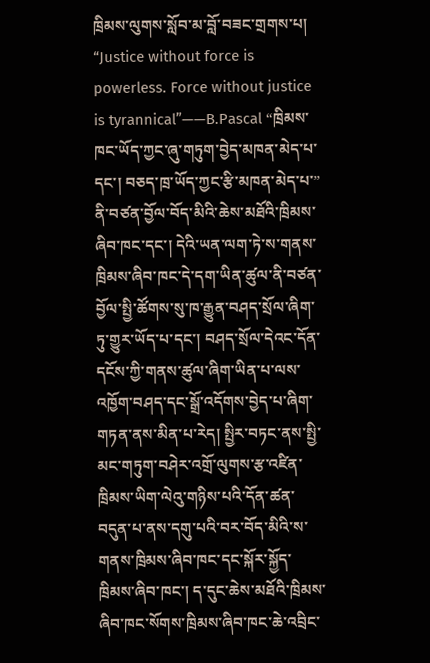ཁྲིམས་ལུགས་སློབ་མ་བློ་བཟང་གྲགས་པ།
“Justice without force is powerless. Force without justice is tyrannical”——B.Pascal “ཁྲིམས་ཁང་ཡོད་ཀྱང་ཞུ་གཏུག་བྱེད་མཁན་མེད་པ་དང་། བཅད་ཁྲ་ཡོད་ཀྱང་རྩི་མཁན་མེད་པ་” ནི་བཙན་བྱོལ་བོད་མིའི་ཆེས་མཐོའི་ཁྲིམས་ཞིབ་ཁང་དང་། དེའི་ཡན་ལག་ཏེ་ས་གནས་ཁྲིམས་ཞིབ་ཁང་དེ་དག་ཡིན་ཚུལ་ནི་བཙན་བྱོལ་སྤྱི་ཚོགས་སུ་ཁ་རྒྱུན་བཤད་སྲོལ་ཞིག་ཏུ་གྱུར་ཡོད་པ་དང་། བཤད་སྲོལ་དེའང་དོན་དངོས་ཀྱི་གནས་ཚུལ་ཞིག་ཡིན་པ་ལས་འཁྱོག་བཤད་དང་སྒྲོ་འདོགས་བྱེད་པ་ཞིག་གཏན་ནས་མིན་པ་རེད། སྤྱིར་བཏང་ནས་སྤྱི་མང་གཏུག་བཤེར་འགྲོ་ལུགས་རྩ་འཛིན་ཁྲིམས་ཡིག་ལེའུ་གཉིས་པའི་དོན་ཚན་བདུན་པ་ནས་དགུ་པའི་བར་བོད་མིའི་ས་གནས་ཁྲིམས་ཞིབ་ཁང་དང་སྐོར་སྐྱོད་ཁྲིམས་ཞིབ་ཁང་། ད་དུང་ཆེས་མཐོའི་ཁྲིམས་ཞིབ་ཁང་སོགས་ཁྲིམས་ཞིབ་ཁང་ཆེ་འབྲིང་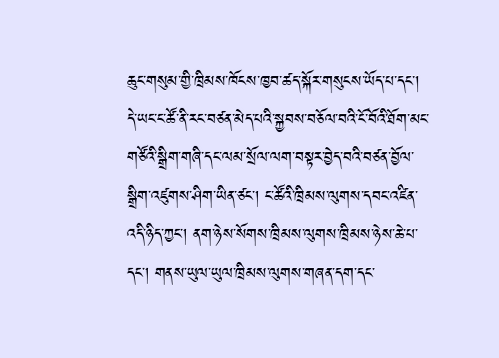ཆུང་གསུམ་གྱི་ཁྲིམས་ཁོངས་ཁྱབ་ཚད་སྐོར་གསུངས་ཡོད་པ་དང་། དེ་ཡང་ང་ཚོ་ནི་རང་བཙན་མེད་པའི་སྐྱབས་བཅོལ་བའི་ངོ་བོའི་ཐོག་མང་གཙོའི་སྒྲིག་གཞི་དང་ལམ་སྲོལ་ལག་བསྟར་བྱེད་བའི་བཙན་བྱོལ་སྒྲིག་འཛུགས་ཤིག་ཡིན་ཙང་། ང་ཚོའི་ཁྲིམས་ལུགས་དབང་འཛིན་འདི་ཉིད་ཀྱང་། ནག་ཉེས་སོགས་ཁྲིམས་ལུགས་ཁྲིམས་ཉེས་ཆེ་པ་དང་། གནས་ཡུལ་ཡུལ་ཁྲིམས་ལུགས་གཞན་དག་དང་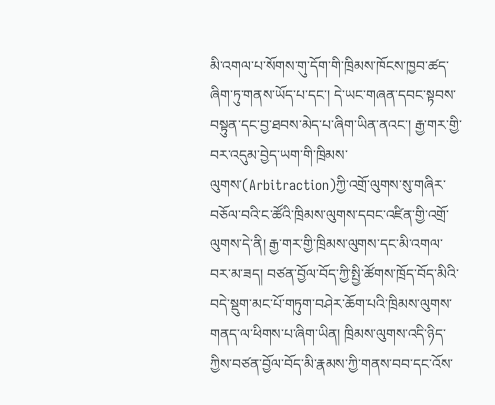མི་འགལ་པ་སོགས་གུ་དོག་གི་ཁྲིམས་ཁོངས་ཁྱབ་ཚད་ཞིག་ཏུ་གནས་ཡོད་པ་དང་། དེ་ཡང་གཞན་དབང་སྟབས་བསྟུན་དང་བྱ་ཐབས་མེད་པ་ཞིག་ཡིན་ནའང་། རྒྱ་གར་གྱི་བར་འདུམ་བྱེད་ཡག་གི་ཁྲིམས་ལུགས་(Arbitraction)ཀྱི་འགྲོ་ལུགས་སུ་གཞིར་བཅོལ་བའི་ང་ཚོའི་ཁྲིམས་ལུགས་དབང་འཛིན་གྱི་འགྲོ་ལུགས་དེ་ནི། རྒྱ་གར་གྱི་ཁྲིམས་ལུགས་དང་མི་འགལ་བར་མ་ཟད། བཙན་བྱོལ་བོད་ཀྱི་སྤྱི་ཚོགས་ཁྲོད་བོད་མིའི་བདེ་སྡུག་མང་པོ་གཏུག་བཤེར་ཆོག་པའི་ཁྲིམས་ལུགས་གནད་ལ་ཕིགས་པ་ཞིག་ཡིན། ཁྲིམས་ལུགས་འདི་ཉིད་ཀྱིས་བཙན་བྱོལ་བོད་མི་རྣམས་ཀྱི་གནས་བབ་དང་འོས་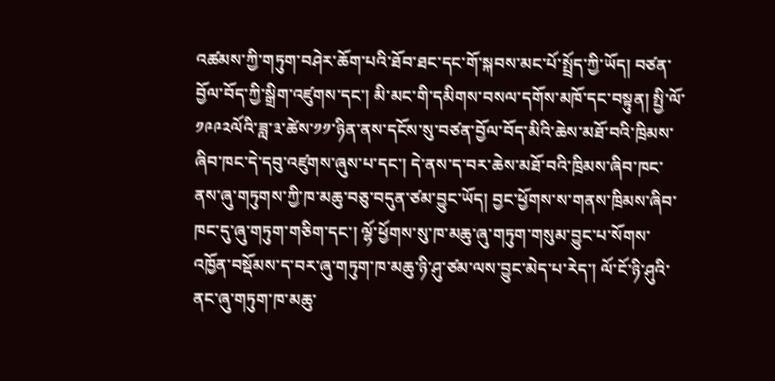འཚམས་ཀྱི་གཏུག་བཤེར་ཆོག་པའི་ཐོབ་ཐང་དང་གོ་སྐབས་མང་པོ་སྤྲོད་ཀྱི་ཡོད། བཙན་བྱོལ་བོད་ཀྱི་སྒྲིག་འཛུགས་དང་། མི་མང་གི་དམིགས་བསལ་དགོས་མཁོ་དང་བསྟུན། སྤྱི་ལོ་༡༩༩༢ལོའི་ཟླ་༣་ཚེས་༡༡་ཉིན་ནས་དངོས་སུ་བཙན་བྱོལ་བོད་མིའི་ཆེས་མཐོ་བའི་ཁྲིམས་ཞིབ་ཁང་དེ་དབུ་འཛུགས་ཞུས་པ་དང་། དེ་ནས་ད་བར་ཆེས་མཐོ་བའི་ཁྲིམས་ཞིབ་ཁང་ནས་ཞུ་གཏུགས་ཀྱི་ཁ་མཆུ་བཅུ་བདུན་ཙམ་བྱུང་ཡོད། བྱང་ཕྱོགས་ས་གནས་ཁྲིམས་ཞིབ་ཁང་དུ་ཞུ་གཏུག་གཅིག་དང་། ལྷོ་ཕྱོགས་སུ་ཁ་མཆུ་ཞུ་གཏུག་གསུམ་བྱུང་པ་སོགས་འཁྱོན་བསྡོམས་ད་བར་ཞུ་གཏུག་ཁ་མཆུ་ཉི་ཤུ་ཙམ་ལས་བྱུང་མེད་པ་རེད་། ལོ་ངོ་ཉི་ཤུའི་ནང་ཞུ་གཏུག་ཁ་མཆུ་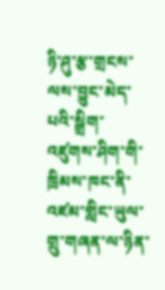ཉི་ཤུ་རྩ་གྲངས་ལས་བྱུང་མེད་པའི་སྒྲིག་འཛུགས་ཤིག་གི་ཁྲིམས་ཁང་ནི་འཛམ་གླིང་ཡུལ་གྲུ་གཞན་ལ་ཉིན་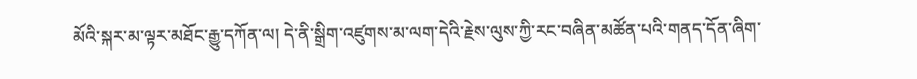མོའི་སྐར་མ་ལྟར་མཐོང་རྒྱུ་དཀོན་ལ། དེ་ནི་སྒྲིག་འཛུགས་མ་ལག་དེའི་རྗེས་ལུས་ཀྱི་རང་བཞིན་མཚོན་པའི་གནད་དོན་ཞིག་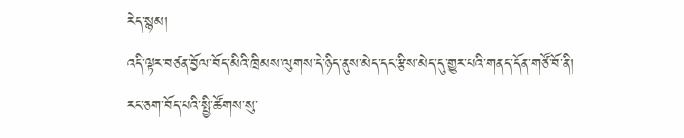རེད་སྙམ།
འདི་ལྟར་བཙན་བྱོལ་བོད་མིའི་ཁྲིམས་ལུགས་དེ་ཉིད་ནུས་མེད་དང་རྩིས་མེད་དུ་གྱུར་པའི་གནད་དོན་གཙོ་བོ་ནི། རང་ཅག་བོད་པའི་སྤྱི་ཚོགས་སུ་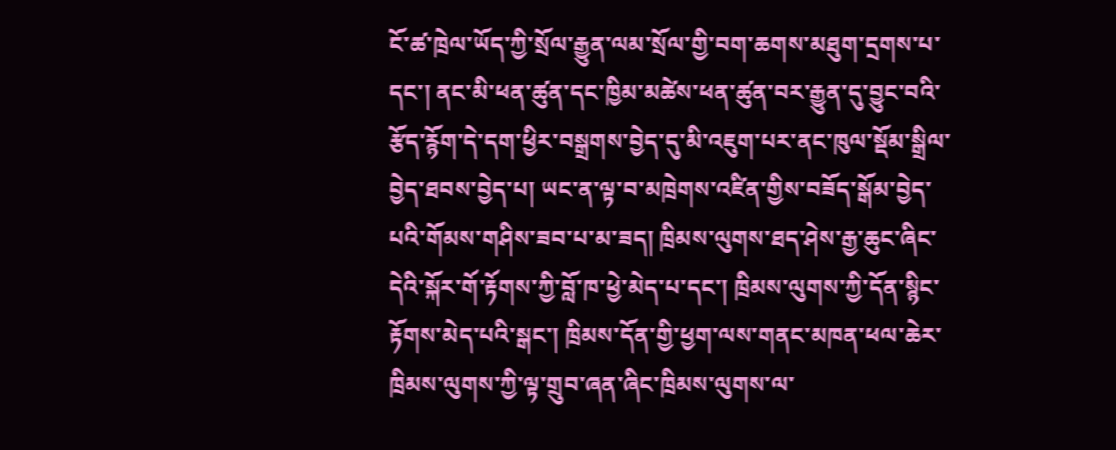ངོ་ཚ་ཁྲེལ་ཡོད་ཀྱི་སྲོལ་རྒྱུན་ལམ་སྲོལ་གྱི་བག་ཆགས་མཐུག་དྲགས་པ་དང་། ནང་མི་ཕན་ཚུན་དང་ཁྱིམ་མཚེས་ཕན་ཚུན་བར་རྒྱུན་དུ་བྱུང་བའི་རྩོད་རྙོག་དེ་དག་ཕྱིར་བསྒྲགས་བྱེད་དུ་མི་འཇུག་པར་ནང་ཁུལ་སྡོམ་སྒྲིལ་བྱེད་ཐབས་བྱེད་པ། ཡང་ན་ལྟ་བ་མཁྲེགས་འཛིན་གྱིས་བཟོད་སྒོམ་བྱེད་པའི་གོམས་གཤིས་ཟབ་པ་མ་ཟད། ཁྲིམས་ལུགས་ཐད་ཤེས་རྒྱ་ཆུང་ཞིང་དེའི་སྐོར་གོ་རྟོགས་ཀྱི་བློ་ཁ་ཕྱེ་མེད་པ་དང་། ཁྲིམས་ལུགས་ཀྱི་དོན་སྙིང་རྟོགས་མེད་པའི་སྒང་། ཁྲིམས་དོན་གྱི་ཕྱག་ལས་གནང་མཁན་ཕལ་ཆེར་ཁྲིམས་ལུགས་ཀྱི་ལྟ་གྲུབ་ཞན་ཞིང་ཁྲིམས་ལུགས་ལ་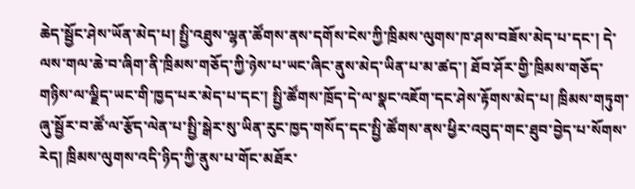ཆེད་སྦྱོང་ཤེས་ཡོན་མེད་པ། སྤྱི་འཐུས་ལྷན་ཚོགས་ནས་དགོས་ངེས་ཀྱི་ཁྲིམས་ལུགས་ཁ་ཤས་བཟོས་མེད་པ་དང་། དེ་ལས་གལ་ཆེ་བ་ཞིག་ནི་ཁྲིམས་གཅོད་ཀྱི་ཉེས་པ་ཡང་ཞིང་ནུས་མེད་ཡིན་པ་མ་ཚད་། ཐོབ་ཤོར་གྱི་ཁྲིམས་གཅོད་གཉིས་ལ་ལྗིད་ཡང་གི་ཁྱད་པར་མེད་པ་དང་། སྤྱི་ཚོགས་ཁྲོད་དེ་ལ་སྣང་འཇོག་དང་ཤེས་རྟོགས་མེད་པ། ཁྲིམས་གཏུག་ཞུ་སྦྱོར་བ་ཚོ་ལ་རྩོད་ལེན་པ་སྤྱི་སྒེར་སུ་ཡིན་རུང་ཁྱད་གསོད་དང་སྤྱི་ཚོགས་ནས་ཕྱིར་འབུད་གང་ཐུབ་བྱེད་པ་སོགས་རེད། ཁྲིམས་ལུགས་འདི་ཉིད་ཀྱི་ནུས་པ་གོང་མཐོར་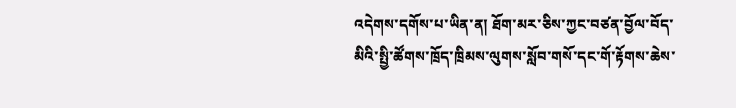འདེགས་དགོས་པ་ཡིན་ན། ཐོག་མར་ཅིས་ཀྱང་བཙན་བྱོལ་བོད་མིའི་སྤྱི་ཚོགས་ཁྲོད་ཁྲིམས་ལུགས་སློབ་གསོ་དང་གོ་རྟོགས་ཆེས་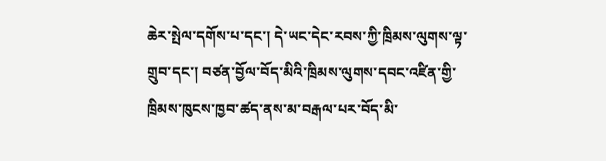ཆེར་སྤེལ་དགོས་པ་དང་། དེ་ཡང་དེང་རབས་ཀྱི་ཁྲིམས་ལུགས་ལྟ་གྲུབ་དང་། བཙན་བྱོལ་བོད་མིའི་ཁྲིམས་ལུགས་དབང་འཛིན་གྱི་ཁྲིམས་ཁུངས་ཁྱབ་ཚད་ནས་མ་བརྒལ་པར་བོད་མི་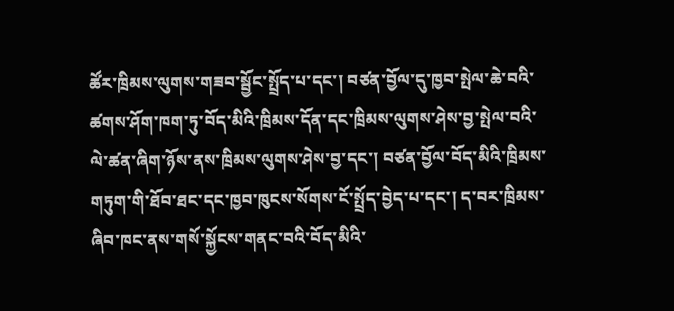ཚོར་ཁྲིམས་ལུགས་གཟབ་སྦྱོང་སྤྲོད་པ་དང་། བཙན་བྱོལ་དུ་ཁྱབ་སྤེལ་ཆེ་བའི་ཚགས་ཤོག་ཁག་ཏུ་བོད་མིའི་ཁྲིམས་དོན་དང་ཁྲིམས་ལུགས་ཤེས་བྱ་སྤེལ་བའི་ལེ་ཚན་ཞིག་ཉོས་ནས་ཁྲིམས་ལུགས་ཤེས་བྱ་དང་། བཙན་བྱོལ་བོད་མིའི་ཁྲིམས་གཏུག་གི་ཐོབ་ཐང་དང་ཁྱབ་ཁུངས་སོགས་ངོ་སྤྲོད་བྱེད་པ་དང་། ད་བར་ཁྲིམས་ཞིབ་ཁང་ནས་གསོ་སྐྱོངས་གནང་བའི་བོད་མིའི་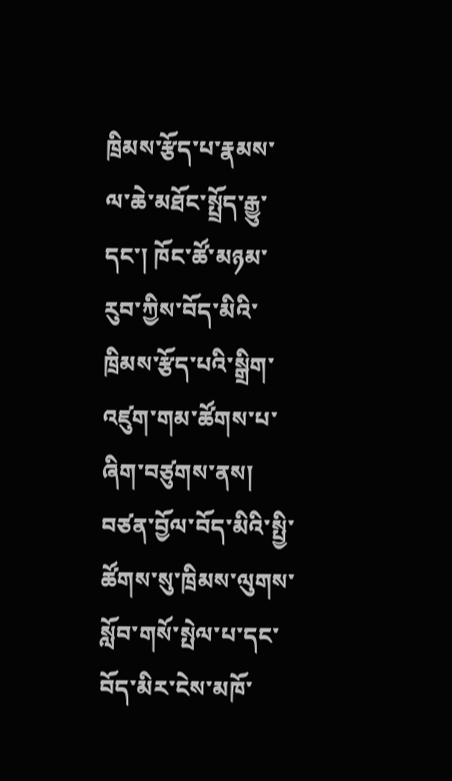ཁྲིམས་རྩོད་པ་རྣམས་ལ་ཆེ་མཐོང་སྤྲོད་རྒྱུ་དང་། ཁོང་ཚོ་མཉམ་རུབ་ཀྱིས་བོད་མིའི་ཁྲིམས་རྩོད་པའི་སྒྲིག་འཛུག་གམ་ཚོགས་པ་ཞིག་བཙུགས་ནས། བཙན་བྱོལ་བོད་མིའི་སྤྱི་ཚོགས་སུ་ཁྲིམས་ལུགས་སློབ་གསོ་སྤེལ་པ་དང་བོད་མིར་ངེས་མཁོ་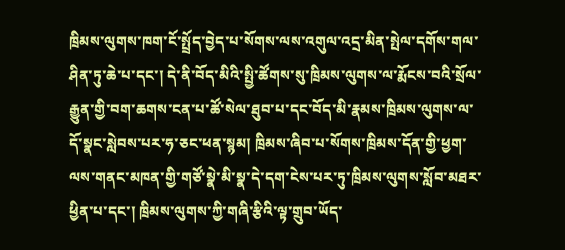ཁྲིམས་ལུགས་ཁག་ངོ་སྤྲོད་བྱེད་པ་སོགས་ལས་འགུལ་འདྲ་མིན་སྤེལ་དགོས་གལ་ཤིན་ཏུ་ཆེ་པ་དང་། དེ་ནི་བོད་མིའི་སྤྱི་ཚོགས་སུ་ཁྲིམས་ལུགས་ལ་རྨོངས་བའི་སྲོལ་རྒྱུན་གྱི་བག་ཆགས་ངན་པ་ཚོ་སེལ་ཐུབ་པ་དང་བོད་མི་རྣམས་ཁྲིམས་ལུགས་ལ་དོ་སྣང་སླེབས་པར་ཧ་ཅང་ཕན་སྙམ། ཁྲིམས་ཞིབ་པ་སོགས་ཁྲིམས་དོན་གྱི་ཕྱག་ལས་གནང་མཁན་གྱི་གཙོ་སྣེ་མི་སྣ་དེ་དག་ངེས་པར་ཏུ་ཁྲིམས་ལུགས་སློབ་མཐར་ཕྱིན་པ་དང་། ཁྲིམས་ལུགས་ཀྱི་གཞི་རྩིའི་ལྟ་གྲུབ་ཡོད་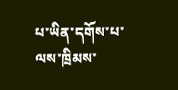པ་ཡིན་དགོས་པ་ལས་ཁྲིམས་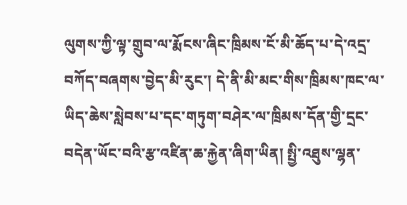ལུགས་ཀྱི་ལྟ་གྲུབ་ལ་རྨོངས་ཞིང་ཁྲིམས་ངོ་མི་ཆོད་པ་དེ་འདྲ་བཀོད་བཞགས་བྱེད་མི་རུང་། དེ་ནི་མི་མང་གིས་ཁྲིམས་ཁང་ལ་ཡིད་ཆེས་སླེབས་པ་དང་གཏུག་བཤེར་ལ་ཁྲིམས་དོན་གྱི་དྲང་བདེན་ཡོང་བའི་རྩ་འཛིན་ཆ་རྐྱེན་ཞིག་ཡིན། སྤྱི་འཐུས་ལྷན་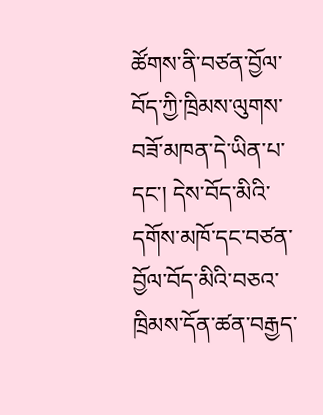ཚོགས་ནི་བཙན་བྱོལ་བོད་ཀྱི་ཁྲིམས་ལུགས་བཟོ་མཁན་དེ་ཡིན་པ་དང་། དེས་བོད་མིའི་དགོས་མཁོ་དང་བཙན་བྱོལ་བོད་མིའི་བཅའ་ཁྲིམས་དོན་ཚན་བརྒྱད་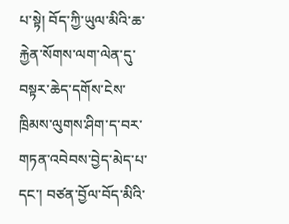པ་སྟེ། བོད་ཀྱི་ཡུལ་མིའི་ཆ་རྐྱེན་སོགས་ལག་ལེན་དུ་བསྟར་ཆེད་དགོས་ངེས་ཁྲིམས་ལུགས་ཤིག་ད་བར་གཏན་འབེབས་བྱེད་མེད་པ་དང་། བཙན་བྱོལ་བོད་མིའི་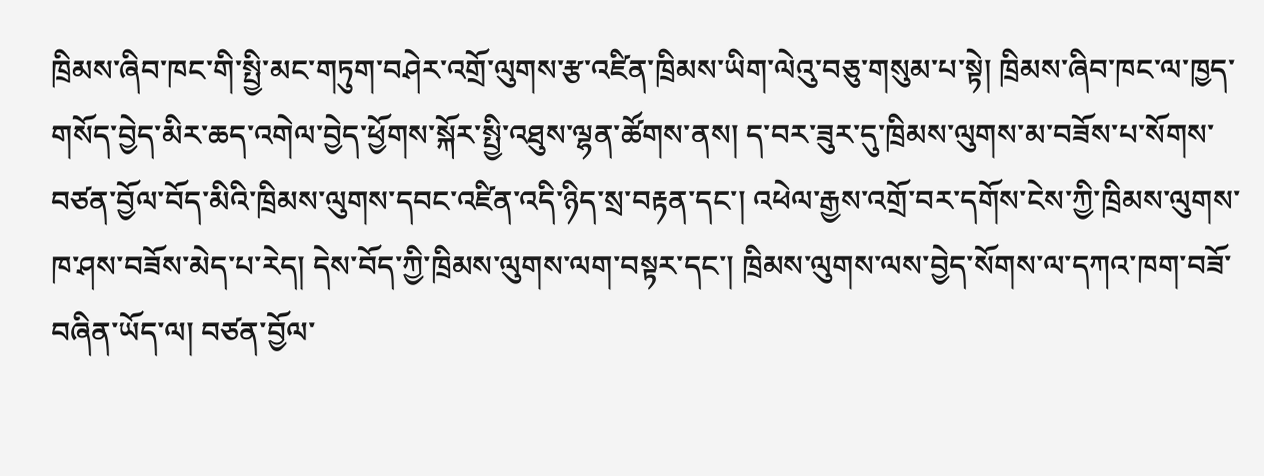ཁྲིམས་ཞིབ་ཁང་གི་སྤྱི་མང་གཏུག་བཤེར་འགྲོ་ལུགས་རྩ་འཛིན་ཁྲིམས་ཡིག་ལེའུ་བཅུ་གསུམ་པ་སྟེ། ཁྲིམས་ཞིབ་ཁང་ལ་ཁྱད་གསོད་བྱེད་མིར་ཆད་འགེལ་བྱེད་ཕྱོགས་སྐོར་སྤྱི་འཐུས་ལྷན་ཚོགས་ནས། ད་བར་ཟུར་དུ་ཁྲིམས་ལུགས་མ་བཟོས་པ་སོགས་བཙན་བྱོལ་བོད་མིའི་ཁྲིམས་ལུགས་དབང་འཛིན་འདི་ཉིད་སྲ་བརྟན་དང་། འཕེལ་རྒྱས་འགྲོ་བར་དགོས་ངེས་ཀྱི་ཁྲིམས་ལུགས་ཁ་ཤས་བཟོས་མེད་པ་རེད། དེས་བོད་ཀྱི་ཁྲིམས་ལུགས་ལག་བསྟར་དང་། ཁྲིམས་ལུགས་ལས་བྱེད་སོགས་ལ་དཀའ་ཁག་བཟོ་བཞིན་ཡོད་ལ། བཙན་བྱོལ་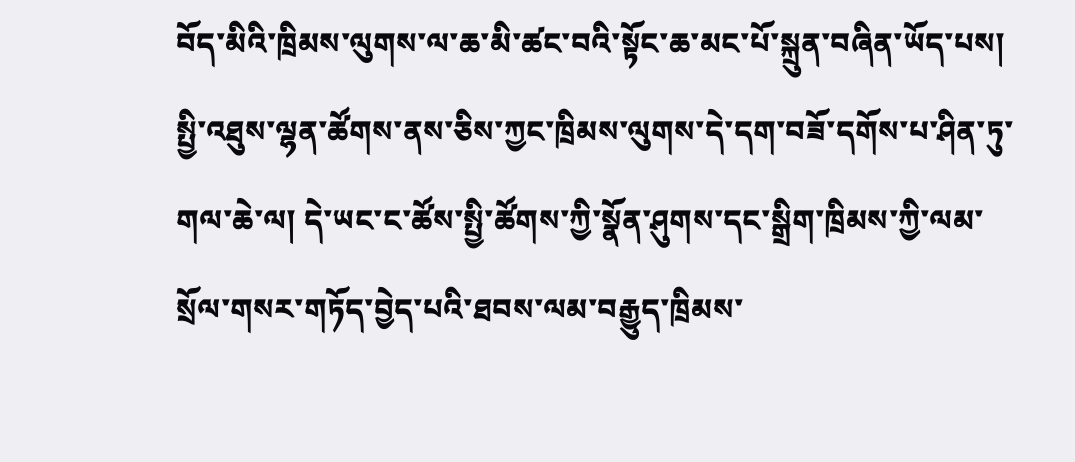བོད་མིའི་ཁྲིམས་ལུགས་ལ་ཆ་མི་ཚང་བའི་སྟོང་ཆ་མང་པོ་སྐྲུན་བཞིན་ཡོད་པས། སྤྱི་འཐུས་ལྷན་ཚོགས་ནས་ཅིས་ཀྱང་ཁྲིམས་ལུགས་དེ་དག་བཟོ་དགོས་པ་ཤིན་ཏུ་གལ་ཆེ་ལ། དེ་ཡང་ང་ཚོས་སྤྱི་ཚོགས་ཀྱི་སྣོན་ཤུགས་དང་སྒྲིག་ཁྲིམས་ཀྱི་ལམ་སྲོལ་གསར་གཏོད་བྱེད་པའི་ཐབས་ལམ་བརྒྱུད་ཁྲིམས་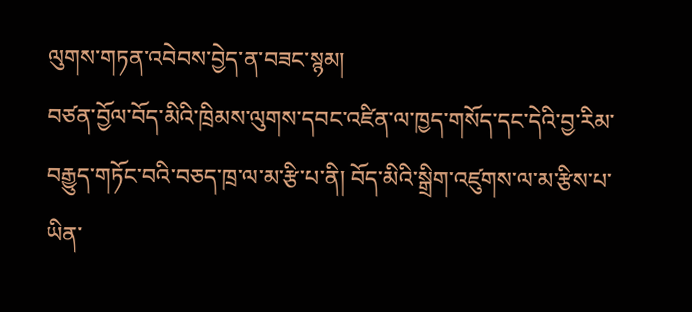ལུགས་གཏན་འབེབས་བྱེད་ན་བཟང་སྙམ།
བཙན་བྱོལ་བོད་མིའི་ཁྲིམས་ལུགས་དབང་འཛིན་ལ་ཁྱད་གསོད་དང་དེའི་བྱ་རིམ་བརྒྱུད་གཏོང་བའི་བཅད་ཁྲ་ལ་མ་རྩི་པ་ནི། བོད་མིའི་སྒྲིག་འཛུགས་ལ་མ་རྩིས་པ་ཡིན་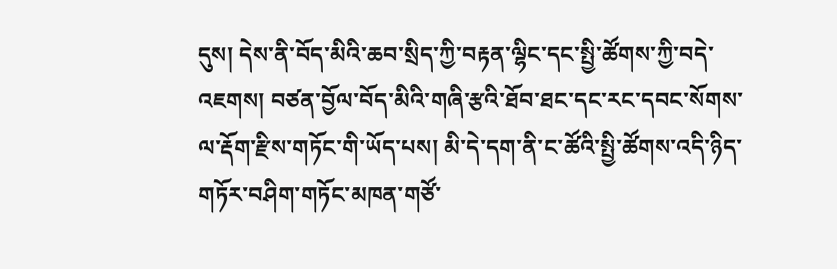དུས། དེས་ནི་བོད་མིའི་ཆབ་སྲིད་ཀྱི་བརྟན་ལྷིང་དང་སྤྱི་ཚོགས་ཀྱི་བདེ་འཇགས། བཙན་བྱོལ་བོད་མིའི་གཞི་རྩའི་ཐོབ་ཐང་དང་རང་དབང་སོགས་ལ་རྡོག་རྫིས་གཏོང་གི་ཡོད་པས། མི་དེ་དག་ནི་ང་ཚོའི་སྤྱི་ཚོགས་འདི་ཉིད་གཏོར་བཤིག་གཏོང་མཁན་གཙོ་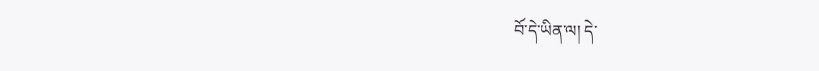བོ་དེ་ཡིན་ལ། དེ་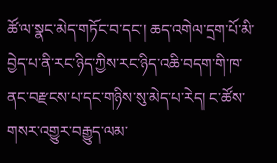ཚོ་ལ་སྣང་མེད་གཏོང་བ་དང་། ཆད་འགེལ་དྲག་པོ་མི་བྱེད་པ་ནི་རང་ཉིད་ཀྱིས་རང་ཉིད་འཆི་བདག་གི་ཁ་ནང་བརྫངས་པ་དང་གཉིས་སུ་མེད་པ་རེད། ང་ཚོས་གསར་འགྱུར་བརྒྱུད་ལམ་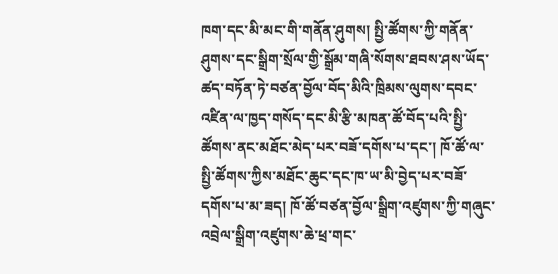ཁག་དང་མི་མང་གི་གནོན་ཤུགས། སྤྱི་ཚོགས་ཀྱི་གནོན་ཤུགས་དང་སྒྲིག་སྲོལ་གྱི་སྒྲོམ་གཞི་སོགས་ཐབས་ཤས་ཡོད་ཚད་བཏོན་ཏེ་བཙན་བྱོལ་བོད་མིའི་ཁྲིམས་ལུགས་དབང་འཛིན་ལ་ཁྱད་གསོད་དང་མི་རྩི་མཁན་ཚོ་བོད་པའི་སྤྱི་ཚོགས་ནང་མཐོང་མེད་པར་བཟོ་དགོས་པ་དང་། ཁོ་ཚོ་ལ་སྤྱི་ཚོགས་ཀྱིས་མཐོང་ཆུང་དང་ཁ་ཡ་མི་བྱེད་པར་བཟོ་དགོས་པ་མ་ཟད། ཁོ་ཚོ་བཙན་བྱོལ་སྒྲིག་འཛུགས་ཀྱི་གཞུང་འབྲེལ་སྒྲིག་འཛུགས་ཆེ་ཕྲ་གང་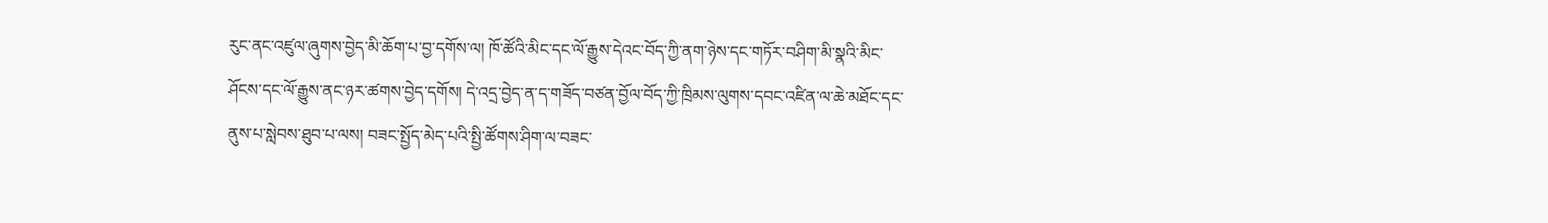རུང་ནང་འཛུལ་ཞུགས་བྱེད་མི་ཆོག་པ་བྱ་དགོས་ལ། ཁོ་ཚོའི་མིང་དང་ལོ་རྒྱུས་དེའང་བོད་ཀྱི་ནག་ཉེས་དང་གཏོར་བཤིག་མི་སྣའི་མིང་ཤོངས་དང་ལོ་རྒྱུས་ནང་ཉར་ཚགས་བྱེད་དགོས། དེ་འདྲ་བྱེད་ན་ད་གཟོད་བཙན་བྱོལ་བོད་ཀྱི་ཁྲིམས་ལུགས་དབང་འཛིན་ལ་ཆེ་མཐོང་དང་ནུས་པ་སླེབས་ཐུབ་པ་ལས། བཟང་སྤྱོད་མེད་པའི་སྤྱི་ཚོགས་ཤིག་ལ་བཟང་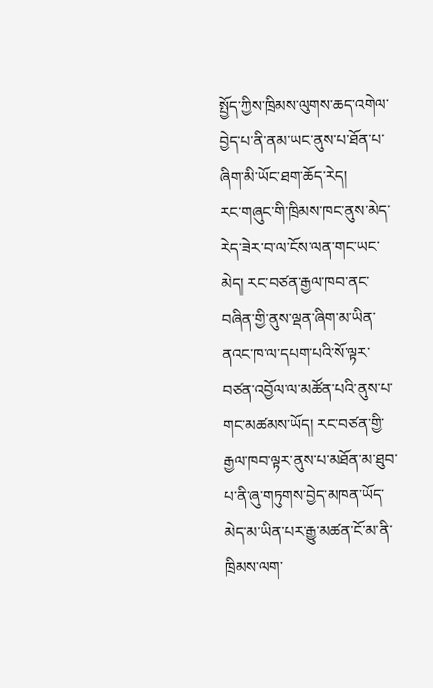སྤྱོད་ཀྱིས་ཁྲིམས་ལུགས་ཆད་འགེལ་བྱེད་པ་ནི་ནམ་ཡང་ནུས་པ་ཐོན་པ་ཞིག་མི་ཡོང་ཐག་ཆོད་རེད།
རང་གཞུང་གི་ཁྲིམས་ཁང་ནུས་མེད་རེད་ཟེར་བ་ལ་ངོས་ལན་གང་ཡང་མེད། རང་བཙན་རྒྱལ་ཁབ་ནང་བཞིན་གྱི་ནུས་ལྡན་ཞིག་མ་ཡིན་ནའང་ཁ་ལ་དཔག་པའི་སོ་ལྟར་བཙན་འབྱོལ་ལ་མཚོན་པའི་ནུས་པ་གང་མཚམས་ཡོད། རང་བཙན་གྱི་རྒྱལ་ཁབ་ལྟར་ནུས་པ་མཐོན་མ་ཐུབ་པ་ནི་ཞུ་གཏུགས་བྱེད་མཁན་ཡོད་མེད་མ་ཡིན་པར་རྒྱུ་མཚན་ངོ་མ་ནི་ཁྲིམས་ལག་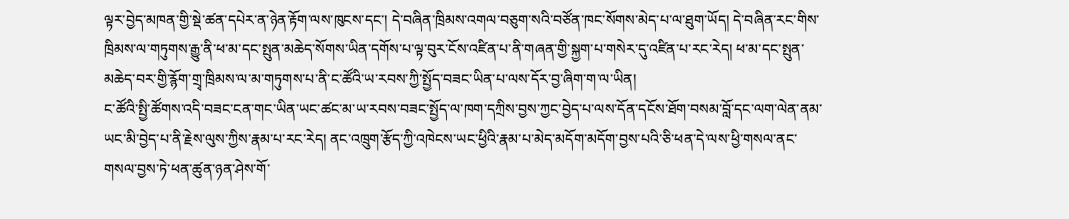ལྟར་བྱེད་མཁན་གྱི་སྡེ་ཚན་དཔེར་ན་ཉེན་རྟོག་ལས་ཁུངས་དང་། དེ་བཞིན་ཁྲིམས་འགལ་བཅུག་སའི་བཙོན་ཁང་སོགས་མེད་པ་ལ་ཐུག་ཡོད། དེ་བཞིན་རང་གིས་ཁྲིམས་ལ་གཏུགས་རྒྱུ་ནི་ཕ་མ་དང་སྤུན་མཆེད་སོགས་ཡིན་དགོས་པ་ལྟ་བུར་ངོས་འཛིན་པ་ནི་གཞན་གྱི་སྐྱག་པ་གསེར་དུ་འཛིན་པ་རང་རེད། ཕ་མ་དང་སྤུན་མཆེད་བར་གྱི་རྙོག་གྲྭ་ཁྲིམས་ལ་མ་གཏུགས་པ་ནི་ང་ཚོའི་ཡ་རབས་ཀྱི་སྤྱོད་བཟང་ཡིན་པ་ལས་དོར་བྱ་ཞིག་ག་ལ་ཡིན།
ང་ཚོའི་སྤྱི་ཚོགས་འདི་བཟང་ངན་གང་ཡིན་ཡང་ཚང་མ་ཡ་རབས་བཟང་སྤྱོད་ལ་ཁག་དཀྲིས་བྱས་ཀྱང་བྱེད་པ་ལས་དོན་དངོས་ཐོག་བསམ་བློ་དང་ལག་ལེན་ནམ་ཡང་མི་བྱེད་པ་ནི་རྗེས་ལུས་ཀྱིས་རྣམ་པ་རང་རེད། ནང་འཁྲུག་རྩོད་ཀྱི་འཁེངས་ཡང་ཕྱིའི་རྣམ་པ་མེད་མདོག་མདོག་བྱས་པའི་ཅི་ཕན་དེ་ལས་ཕྱི་གསལ་ནང་གསལ་བྱས་ཏེ་ཕན་ཚུན་ཉན་ཤེས་གོ་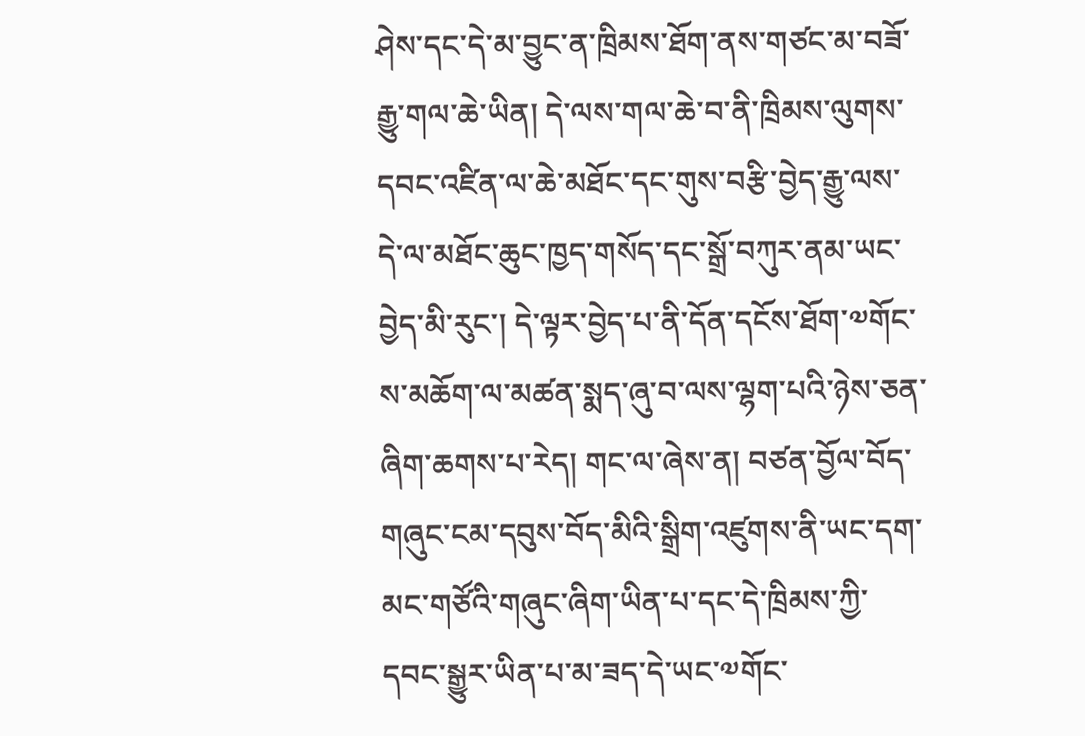ཤེས་དང་དེ་མ་བྱུང་ན་ཁྲིམས་ཐོག་ནས་གཙང་མ་བཟོ་རྒྱུ་གལ་ཆེ་ཡིན། དེ་ལས་གལ་ཆེ་བ་ནི་ཁྲིམས་ལུགས་དབང་འཛིན་ལ་ཆེ་མཐོང་དང་གུས་བརྩི་བྱེད་རྒྱུ་ལས་དེ་ལ་མཐོང་ཆུང་ཁྱད་གསོད་དང་སྒྲོ་བཀུར་ནམ་ཡང་བྱེད་མི་རུང་། དེ་ལྟར་བྱེད་པ་ནི་དོན་དངོས་ཐོག་༧གོང་ས་མཆོག་ལ་མཚན་སྨད་ཞུ་བ་ལས་ལྷག་པའི་ཉེས་ཅན་ཞིག་ཆགས་པ་རེད། གང་ལ་ཞེས་ན། བཙན་བྱོལ་བོད་གཞུང་ངམ་དབུས་བོད་མིའི་སྒྲིག་འཛུགས་ནི་ཡང་དག་མང་གཙོའི་གཞུང་ཞིག་ཡིན་པ་དང་དེ་ཁྲིམས་ཀྱི་དབང་སྒྱུར་ཡིན་པ་མ་ཟད་དེ་ཡང་༧གོང་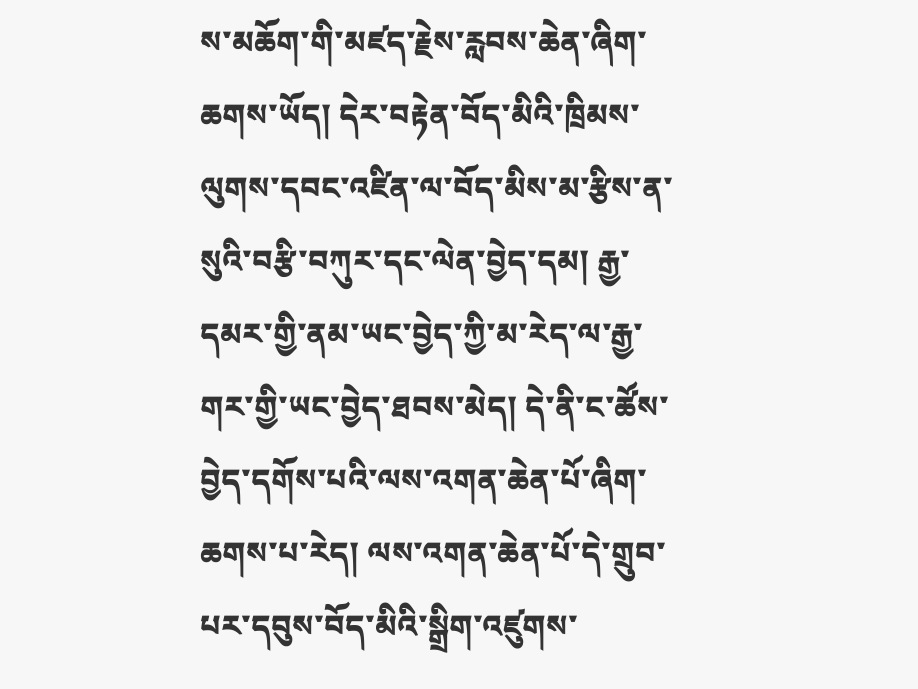ས་མཆོག་གི་མཛད་རྗེས་རླབས་ཆེན་ཞིག་ཆགས་ཡོད། དེར་བརྟེན་བོད་མིའི་ཁྲིམས་ལུགས་དབང་འཛིན་ལ་བོད་མིས་མ་རྩིས་ན་སུའི་བརྩི་བཀུར་དང་ལེན་བྱེད་དམ། རྒྱ་དམར་གྱི་ནམ་ཡང་བྱེད་ཀྱི་མ་རེད་ལ་རྒྱ་གར་གྱི་ཡང་བྱེད་ཐབས་མེད། དེ་ནི་ང་ཚོས་བྱེད་དགོས་པའི་ལས་འགན་ཆེན་པོ་ཞིག་ཆགས་པ་རེད། ལས་འགན་ཆེན་པོ་དེ་གྲུབ་པར་དབུས་བོད་མིའི་སྒྲིག་འཛུགས་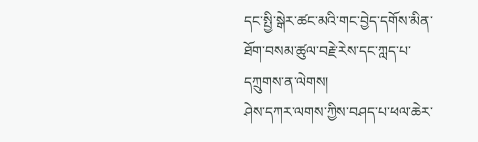དང་སྤྱི་སྒེར་ཚང་མའི་གང་བྱེད་དགོས་མིན་ཐོག་བསམ་ཚུལ་བརྗེ་རེས་དང་ཀླད་པ་དཀྲུགས་ན་ལེགས།
ཤེས་དཀར་ལགས་ཀྱིས་བཤད་པ་ཕལ་ཆེར་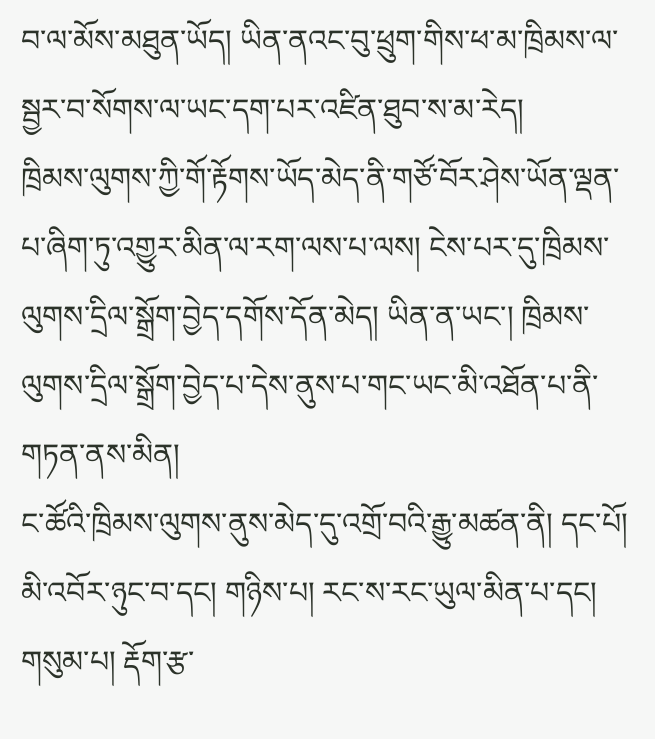བ་ལ་མོས་མཐུན་ཡོད། ཡིན་ནའང་བུ་ཕྲུག་གིས་ཕ་མ་ཁྲིམས་ལ་སྦྱར་བ་སོགས་ལ་ཡང་དག་པར་འཛིན་ཐུབ་ས་མ་རེད།
ཁྲིམས་ལུགས་ཀྱི་གོ་རྟོགས་ཡོད་མེད་ནི་གཙོ་བོར་ཤེས་ཡོན་ལྡན་པ་ཞིག་ཏུ་འགྱུར་མིན་ལ་རག་ལས་པ་ལས། ངེས་པར་དུ་ཁྲིམས་ལུགས་དྲིལ་སྒྲོག་བྱེད་དགོས་དོན་མེད། ཡིན་ན་ཡང་། ཁྲིམས་ལུགས་དྲིལ་སྒྲོག་བྱེད་པ་དེས་ནུས་པ་གང་ཡང་མི་འཐོན་པ་ནི་གཏན་ནས་མིན།
ང་ཚོའི་ཁྲིམས་ལུགས་ནུས་མེད་དུ་འགྲོ་བའི་རྒྱུ་མཚན་ནི། དང་པོ། མི་འབོར་ཉུང་བ་དང། གཉིས་པ། རང་ས་རང་ཡུལ་མིན་པ་དང། གསུམ་པ། རྡོག་རྩ་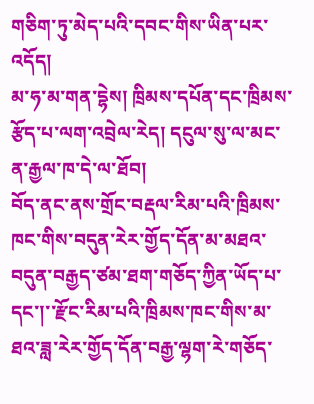གཅིག་ཏུ་མེད་པའི་དབང་གིས་ཡིན་པར་འདོད།
མ་ཧ་མ་གན་དྷེས། ཁྲིམས་དཔོན་དང་ཁྲིམས་རྩོད་པ་ལག་འབྲེལ་རེད། དངུལ་སུ་ལ་མང་ན་རྒྱལ་ཁ་དེ་ལ་ཐོབ།
བོད་ནང་ནས་གྲོང་བརྡལ་རིམ་པའི་ཁྲིམས་ཁང་གིས་བདུན་རེར་གྱོད་དོན་མ་མཐའ་བདུན་བརྒྱད་ཙམ་ཐག་གཅོད་ཀྱིན་ཡོད་པ་དང་།་་རྫོང་རིམ་པའི་ཁྲིམས་ཁང་གིས་མ་ཐའ་ཟླ་རེར་གྱོད་དོན་བརྒྱ་ལྷག་རེ་གཅོད་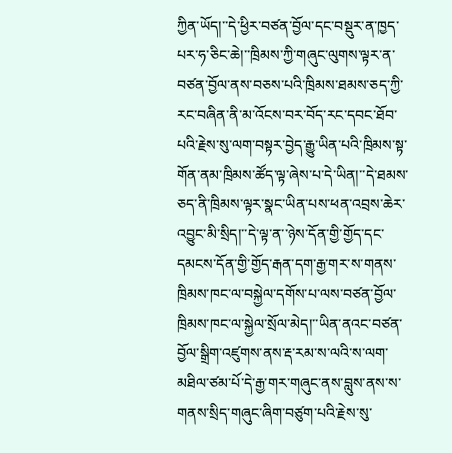ཀྱིན་ཡོད།་་དེ་ཕྱིར་བཙན་བྱོལ་དང་བསྡུར་ན་ཁྱད་པར་ཧ་ཅིང་ཆེ།་་ཁྲིམས་ཀྱི་གཞུང་ལུགས་ལྟར་ན་བཙན་བྱོལ་ནས་བཅས་པའི་ཁྲིམས་ཐམས་ཅད་ཀྱི་རང་བཞིན་ནི་མ་འོངས་བར་བོད་རང་དབང་ཐོབ་པའི་རྗེས་སུ་ལག་བསྟར་བྱེད་རྒྱུ་ཡིན་པའི་ཁྲིམས་སྟ་གོན་ནམ་ཁྲིམས་ཚོད་ལྟ་ཞེས་པ་དེ་ཡིན།་་དེ་ཐམས་ཅད་ནི་ཁྲིམས་ལྟར་སྣང་ཡིན་པས་ཕན་འབྲས་ཆེར་འབྱུང་མི་སྲིད།་་དེ་ལྟ་ན་་ཉེས་དོན་གྱི་གྱོད་དང་དམངས་དོན་གྱི་གྱོད་རྒན་དག་རྒྱ་གར་ས་གནས་ཁྲིམས་ཁང་ལ་བསྐྱེལ་དགོས་པ་ལས་བཙན་བྱོལ་ཁྲིམས་ཁང་ལ་སྐྱེལ་སྲོལ་མེད།་་ཡིན་ནའང་བཙན་བྱོལ་སྒྲིག་འཛུགས་ནས་རྡ་རམ་ས་ལའི་ས་ལག་མཐིལ་ཙམ་པོ་དེ་རྒྱ་གར་གཞུང་ནས་བླུས་ནས་ས་གནས་སྲིད་གཞུང་ཞིག་བཙུག་པའི་རྗེས་སུ་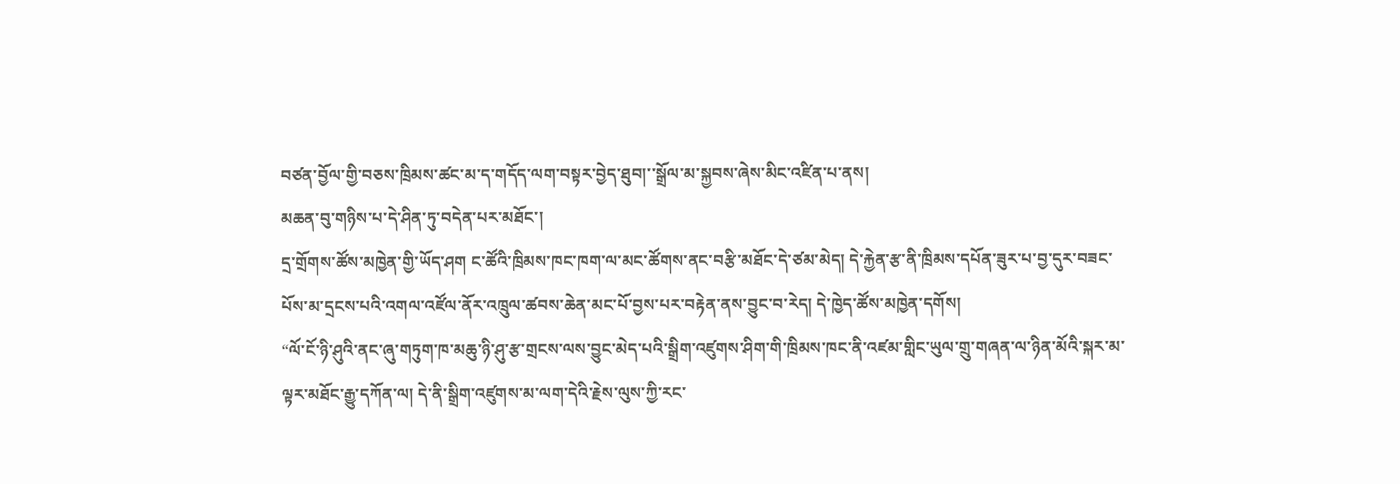བཙན་བྱོལ་གྱི་བཅས་ཁྲིམས་ཚང་མ་ད་གདོད་ལག་བསྟར་བྱེད་ཐུབ།་་སྒྲོལ་མ་སྐྱབས་ཞེས་མིང་འཛིན་པ་ནས།
མཆན་བུ་གཉིས་པ་དེ་ཤིན་ཏུ་བདེན་པར་མཐོང་།
དྲ་གྲོགས་ཚོས་མཁྱེན་གྱི་ཡོད་ཤག ང་ཚོའི་ཁྲིམས་ཁང་ཁག་ལ་མང་ཚོགས་ནང་བརྩི་མཐོང་དེ་ཙམ་མེད། དེ་རྐྱེན་རྩ་ནི་ཁྲིམས་དཔོན་ཟུར་པ་བྱ་དུར་བཟང་པོས་མ་དྲངས་པའི་འགལ་འཛོལ་ནོར་འཁྲུལ་ཚབས་ཆེན་མང་པོ་བྱས་པར་བརྟེན་ནས་བྱུང་བ་རེད། དེ་ཁྱེད་ཚོས་མཁྱེན་དགོས།
“ལོ་ངོ་ཉི་ཤུའི་ནང་ཞུ་གཏུག་ཁ་མཆུ་ཉི་ཤུ་རྩ་གྲངས་ལས་བྱུང་མེད་པའི་སྒྲིག་འཛུགས་ཤིག་གི་ཁྲིམས་ཁང་ནི་འཛམ་གླིང་ཡུལ་གྲུ་གཞན་ལ་ཉིན་མོའི་སྐར་མ་ལྟར་མཐོང་རྒྱུ་དཀོན་ལ། དེ་ནི་སྒྲིག་འཛུགས་མ་ལག་དེའི་རྗེས་ལུས་ཀྱི་རང་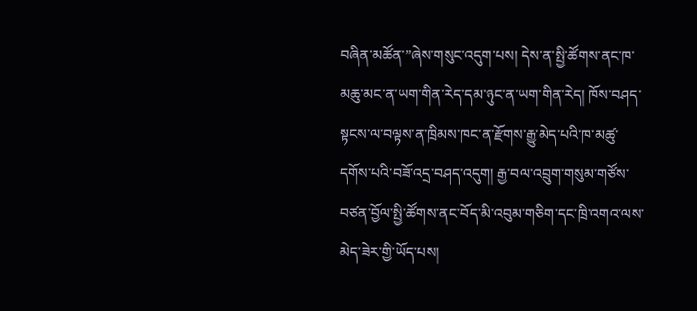བཞིན་མཚོན་”ཞེས་གསུང་འདུག་པས། དེས་ན་སྤྱི་ཚོགས་ནང་ཁ་མཆུ་མང་ན་ཡག་གིན་རེད་དམ་ཉུང་ན་ཡག་གིན་རེད། ཁོས་བཤད་སྟངས་ལ་བལྟས་ན་ཁྲིམས་ཁང་ན་རྫོགས་རྒྱུ་མེད་པའི་ཁ་མཚུ་དགོས་པའི་བཟོ་འདྲ་བཤད་འདུག། རྒྱ་བལ་འབྲུག་གསུམ་གཙོས་བཙན་བྱོལ་སྤྱི་ཚོགས་ནང་བོད་མི་འབུམ་གཅིག་དང་ཁྲི་འགའ་ལས་མེད་ཟེར་གྱི་ཡོད་པས།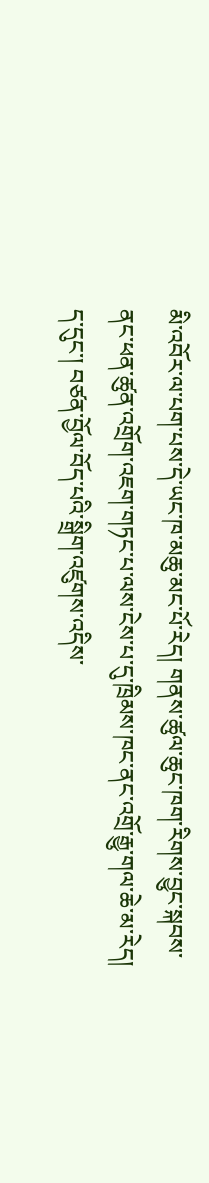མི་འབོར་ལ་པག་པས་དེ་ཡང་ཁ་མཆུ་མང་པོ་རེད། གནས་ཚུལ་ཆུང་ཁག་རིགས་བྱུང་སྐབས་ནང་ཕན་ཚུན་འགྲོག་འཇག་གཏང་པ་ལས་ངེས་པ་དུ་ཁྲིམས་ཁང་ནང་འགྲོ་རྒྱུ་གལ་ཆེ་མ་རེད། ད་དུང་། བཙན་བྱོལ་བོད་པའི་སྒྲིག་འཛུགས་འདིས་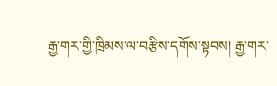རྒྱ་གར་གྱི་ཁྲིམས་ལ་བརྩིས་དགོས་སྟབས། རྒྱ་གར་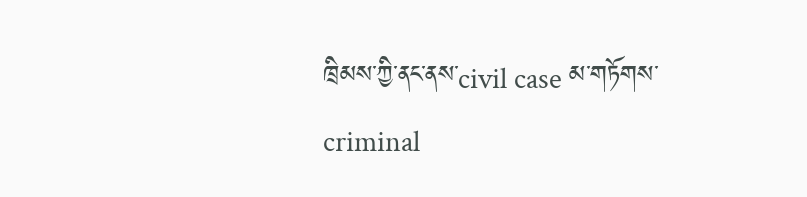ཁྲིམས་ཀྱི་ནང་ནས་civil case མ་གཏོགས་criminal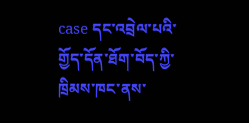case དང་འབྲེལ་པའི་གྱོད་དོན་ཐོག་བོད་ཀྱི་ཁྲིམས་ཁང་ནས་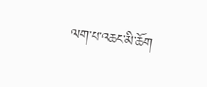ལག་པ་འཆང་མི་ཆོག